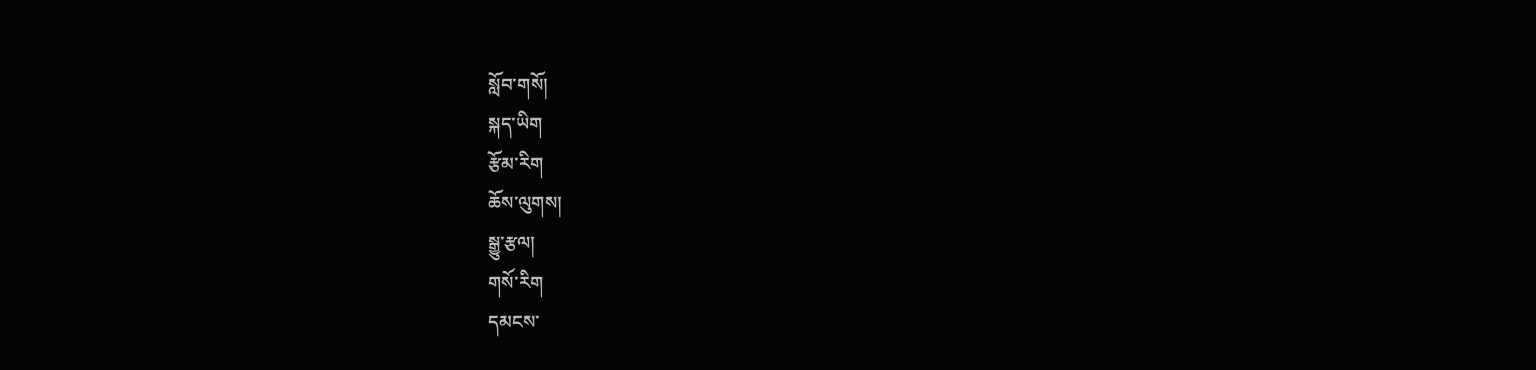སློབ་གསོ།
སྐད་ཡིག
རྩོམ་རིག
ཆོས་ལུགས།
སྒྱུ་རྩལ།
གསོ་རིག
དམངས་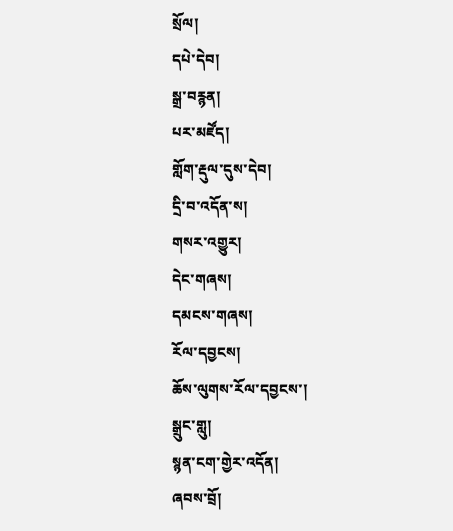སྲོལ།
དཔེ་དེབ།
སྒྲ་བརྙན།
པར་མཛོད།
གློག་རྡུལ་དུས་དེབ།
དྲི་བ་འདོན་ས།
གསར་འགྱུར།
དེང་གཞས།
དམངས་གཞས།
རོལ་དབྱངས།
ཆོས་ལུགས་རོལ་དབྱངས་།
སྒྲུང་གླུ།
སྙན་ངག་གྱེར་འདོན།
ཞབས་བྲོ།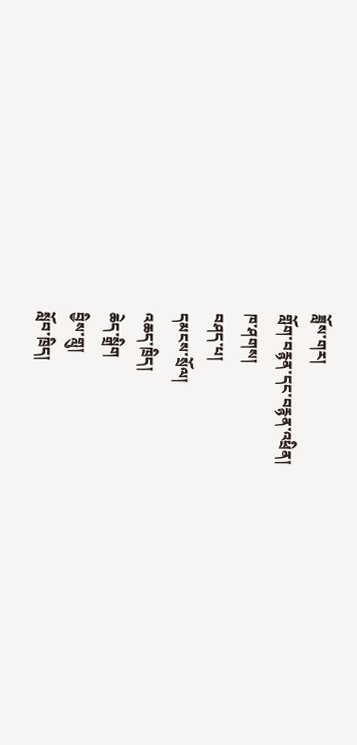ཟློས་གར།
གློག་བརྙན་དང་བརྙན་འཕྲིན།
ཁ་ཤགས།
བཤད་པ།
དམངས་སྲོལ།
འཆད་ཁྲིད།
ཆེད་སྒྲིག
བྱིས་གླུ།
སློབ་ཁྲིད།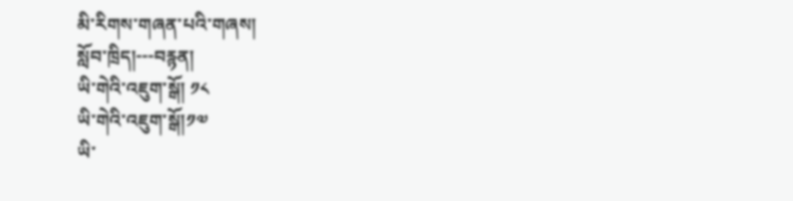མི་རིགས་གཞན་པའི་གཞས།
སློབ་ཁྲིད།---བརྙན།
ཡི་གེའི་འཇུག་སྒོ། ༡༨
ཡི་གེའི་འཇུག་སྒོ།༡༧
ཡི་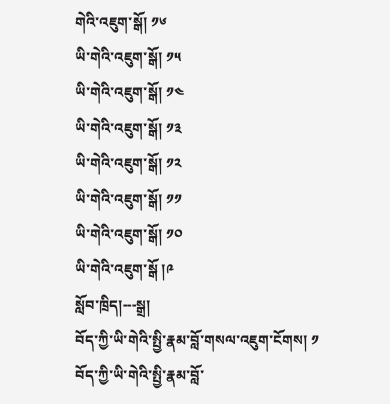གེའི་འཇུག་སྒོ། ༡༦
ཡི་གེའི་འཇུག་སྒོ། ༡༥
ཡི་གེའི་འཇུག་སྒོ། ༡༤
ཡི་གེའི་འཇུག་སྒོ། ༡༣
ཡི་གེའི་འཇུག་སྒོ། ༡༢
ཡི་གེའི་འཇུག་སྒོ། ༡༡
ཡི་གེའི་འཇུག་སྒོ། ༡༠
ཡི་གེའི་འཇུག་སྒོ །༩
སློབ་ཁྲིད།---སྒྲ།
བོད་ཀྱི་ཡི་གེའི་སྤྱི་རྣམ་བློ་གསལ་འཇུག་ངོགས། ༡
བོད་ཀྱི་ཡི་གེའི་སྤྱི་རྣམ་བློ་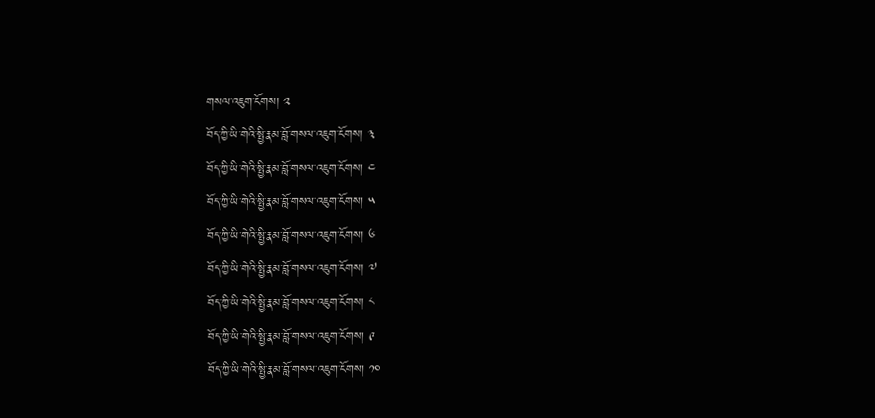གསལ་འཇུག་ངོགས། ༢
བོད་ཀྱི་ཡི་གེའི་སྤྱི་རྣམ་བློ་གསལ་འཇུག་ངོགས། ༣
བོད་ཀྱི་ཡི་གེའི་སྤྱི་རྣམ་བློ་གསལ་འཇུག་ངོགས། ༤
བོད་ཀྱི་ཡི་གེའི་སྤྱི་རྣམ་བློ་གསལ་འཇུག་ངོགས། ༥
བོད་ཀྱི་ཡི་གེའི་སྤྱི་རྣམ་བློ་གསལ་འཇུག་ངོགས། ༦
བོད་ཀྱི་ཡི་གེའི་སྤྱི་རྣམ་བློ་གསལ་འཇུག་ངོགས། ༧
བོད་ཀྱི་ཡི་གེའི་སྤྱི་རྣམ་བློ་གསལ་འཇུག་ངོགས། ༨
བོད་ཀྱི་ཡི་གེའི་སྤྱི་རྣམ་བློ་གསལ་འཇུག་ངོགས། ༩
བོད་ཀྱི་ཡི་གེའི་སྤྱི་རྣམ་བློ་གསལ་འཇུག་ངོགས། ༡༠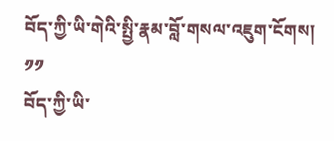བོད་ཀྱི་ཡི་གེའི་སྤྱི་རྣམ་བློ་གསལ་འཇུག་ངོགས། ༡༡
བོད་ཀྱི་ཡི་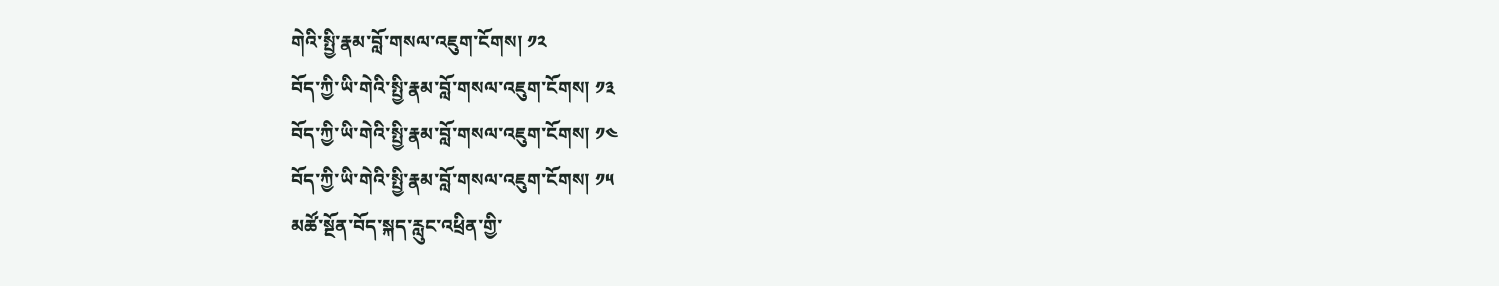གེའི་སྤྱི་རྣམ་བློ་གསལ་འཇུག་ངོགས། ༡༢
བོད་ཀྱི་ཡི་གེའི་སྤྱི་རྣམ་བློ་གསལ་འཇུག་ངོགས། ༡༣
བོད་ཀྱི་ཡི་གེའི་སྤྱི་རྣམ་བློ་གསལ་འཇུག་ངོགས། ༡༤
བོད་ཀྱི་ཡི་གེའི་སྤྱི་རྣམ་བློ་གསལ་འཇུག་ངོགས། ༡༥
མཚོ་སྔོན་བོད་སྐད་རླུང་འཕྲིན་གྱི་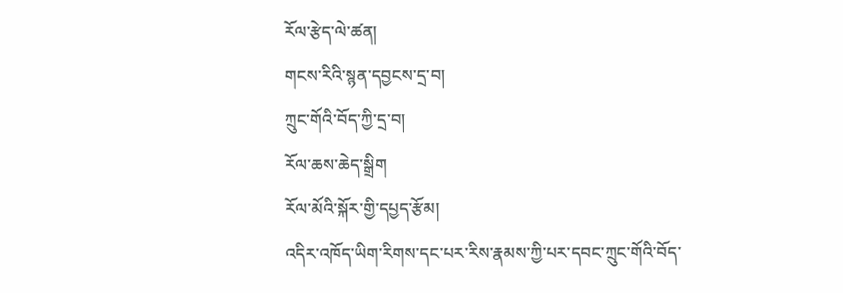རོལ་རྩེད་ལེ་ཚན།
གངས་རིའི་སྙན་དབྱངས་དྲ་བ།
ཀྲུང་གོའི་བོད་ཀྱི་དྲ་བ།
རོལ་ཆས་ཆེད་སྒྲིག
རོལ་མོའི་སྐོར་གྱི་དཔྱད་རྩོམ།
འདིར་འཁོད་ཡིག་རིགས་དང་པར་རིས་རྣམས་ཀྱི་པར་དབང་ཀྲུང་གོའི་བོད་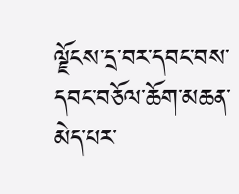ལྗོངས་དྲ་བར་དབང་བས་དབང་བཅོལ་ཆོག་མཆན་མེད་པར་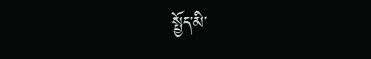སྤྱོད་མི་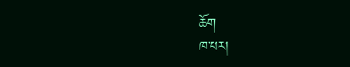ཆོག
ཁ་པར།